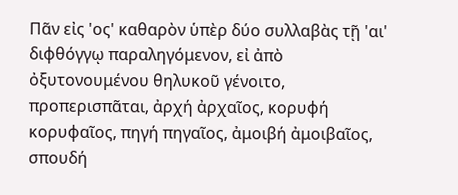Πᾶν εἰς 'ος' καθαρὸν ὑπὲρ δύο συλλαβὰς τῇ 'αι' διφθόγγῳ παραληγόμενον, εἰ ἀπὸ ὀξυτονουμένου θηλυκοῦ γένοιτο, προπερισπᾶται, ἀρχή ἀρχαῖος, κορυφή κορυφαῖος, πηγή πηγαῖος, ἀμοιβή ἀμοιβαῖος, σπουδή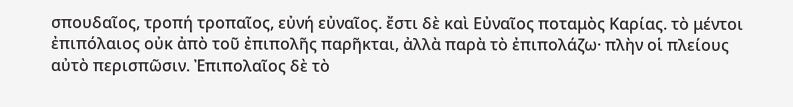σπουδαῖος, τροπή τροπαῖος, εὐνή εὐναῖος. ἔστι δὲ καὶ Εὐναῖος ποταμὸς Καρίας. τὸ μέντοι ἐπιπόλαιος οὐκ ἀπὸ τοῦ ἐπιπολῆς παρῆκται, ἀλλὰ παρὰ τὸ ἐπιπολάζω· πλὴν οἱ πλείους αὐτὸ περισπῶσιν. Ἐπιπολαῖος δὲ τὸ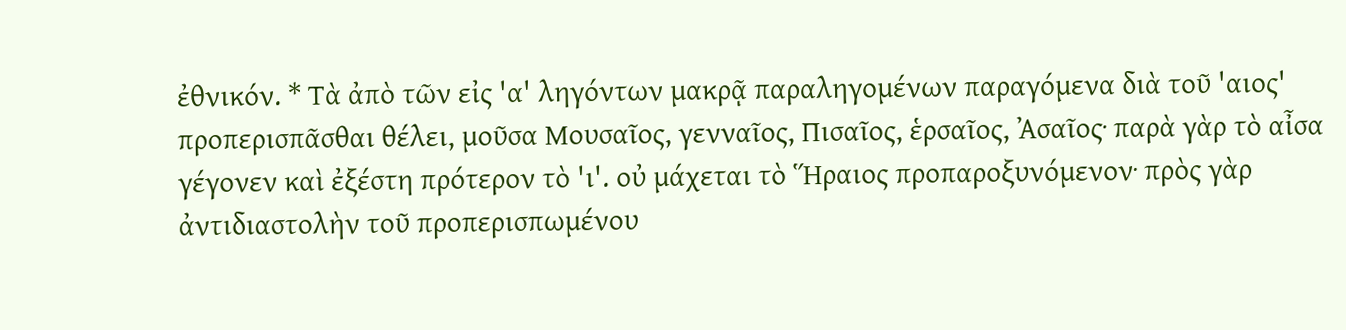ἐθνικόν. * Τὰ ἀπὸ τῶν εἰς 'α' ληγόντων μακρᾷ παραληγομένων παραγόμενα διὰ τοῦ 'αιος' προπερισπᾶσθαι θέλει, μοῦσα Μουσαῖος, γενναῖος, Πισαῖος, ἑρσαῖος, Ἀσαῖος· παρὰ γὰρ τὸ αἶσα γέγονεν καὶ ἐξέστη πρότερον τὸ 'ι'. οὐ μάχεται τὸ Ἥραιος προπαροξυνόμενον· πρὸς γὰρ ἀντιδιαστολὴν τοῦ προπερισπωμένου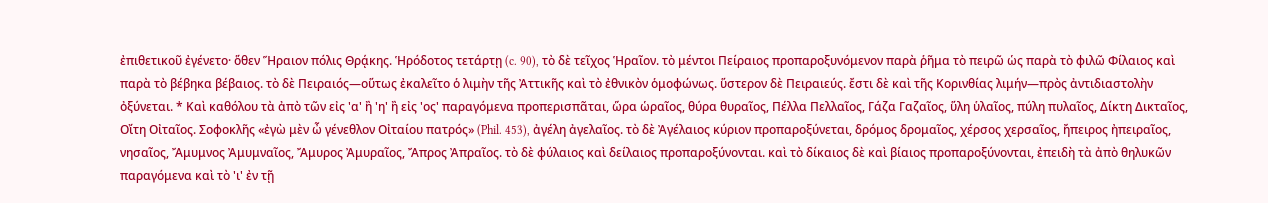ἐπιθετικοῦ ἐγένετο· ὅθεν Ἥραιον πόλις Θρᾴκης. Ἡρόδοτος τετάρτῃ (c. 90), τὸ δὲ τεῖχος Ἡραῖον. τὸ μέντοι Πείραιος προπαροξυνόμενον παρὰ ῥῆμα τὸ πειρῶ ὡς παρὰ τὸ φιλῶ Φίλαιος καὶ παρὰ τὸ βέβηκα βέβαιος. τὸ δὲ Πειραιός—οὕτως ἐκαλεῖτο ὁ λιμὴν τῆς Ἀττικῆς καὶ τὸ ἐθνικὸν ὁμοφώνως. ὕστερον δὲ Πειραιεύς. ἔστι δὲ καὶ τῆς Κορινθίας λιμήν—πρὸς ἀντιδιαστολὴν ὀξύνεται. * Καὶ καθόλου τὰ ἀπὸ τῶν εἰς 'α' ἢ 'η' ἢ εἰς 'ος' παραγόμενα προπερισπᾶται, ὥρα ὡραῖος, θύρα θυραῖος, Πέλλα Πελλαῖος, Γάζα Γαζαῖος, ὕλη ὑλαῖος, πύλη πυλαῖος, Δίκτη Δικταῖος, Οἴτη Οἰταῖος. Σοφοκλῆς «ἐγὼ μὲν ὦ γένεθλον Οἰταίου πατρός» (Phil. 453), ἀγέλη ἀγελαῖος. τὸ δὲ Ἀγέλαιος κύριον προπαροξύνεται, δρόμος δρομαῖος, χέρσος χερσαῖος, ἤπειρος ἠπειραῖος, νησαῖος, Ἄμυμνος Ἀμυμναῖος, Ἄμυρος Ἀμυραῖος, Ἄπρος Ἀπραῖος. τὸ δὲ φύλαιος καὶ δείλαιος προπαροξύνονται. καὶ τὸ δίκαιος δὲ καὶ βίαιος προπαροξύνονται, ἐπειδὴ τὰ ἀπὸ θηλυκῶν παραγόμενα καὶ τὸ 'ι' ἐν τῇ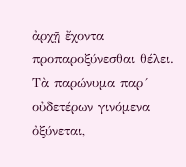ἀρχῇ ἔχοντα προπαροξύνεσθαι θέλει. Τὰ παρώνυμα παρ´ οὐδετέρων γινόμενα ὀξύνεται,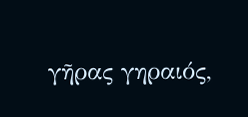γῆρας γηραιός,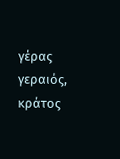γέρας γεραιός, κράτος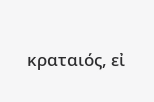κραταιός, εἰ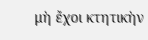μὴ ἔχοι κτητικὴν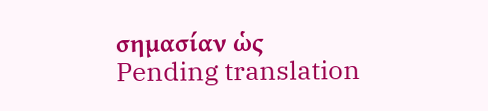σημασίαν ὡς
Pending translation